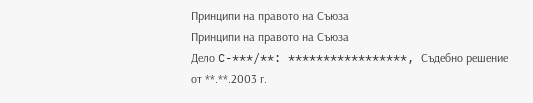Принципи на правото на Съюза
Принципи на правото на Съюза
Дело C-***/**: *****************, Съдебно решение от **.**.2003 г.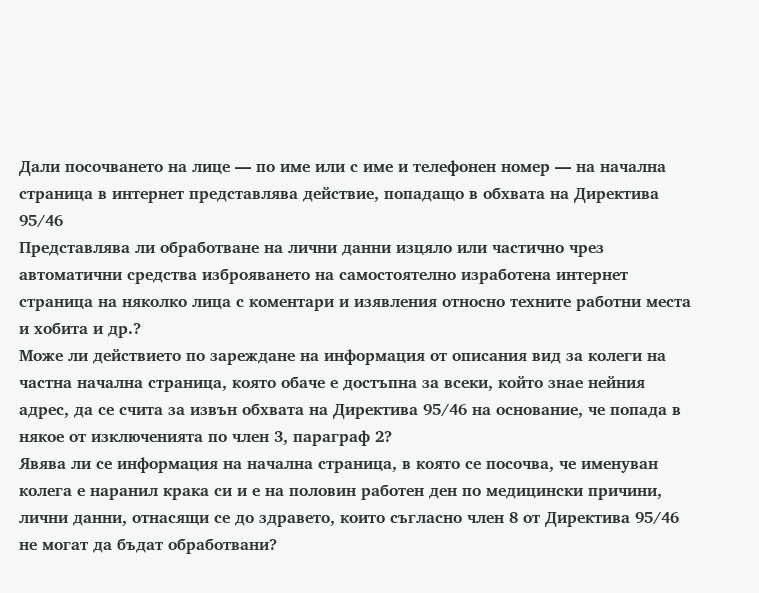Дали посочването на лице — по име или с име и телефонен номер — на начална страница в интернет представлява действие, попадащо в обхвата на Директива 95/46
Представлява ли обработване на лични данни изцяло или частично чрез автоматични средства изброяването на самостоятелно изработена интернет страница на няколко лица с коментари и изявления относно техните работни места и хобита и др.?
Може ли действието по зареждане на информация от описания вид за колеги на частна начална страница, която обаче е достъпна за всеки, който знае нейния адрес, да се счита за извън обхвата на Директива 95/46 на основание, че попада в някое от изключенията по член 3, параграф 2?
Явява ли се информация на начална страница, в която се посочва, че именуван колега е наранил крака си и е на половин работен ден по медицински причини, лични данни, отнасящи се до здравето, които съгласно член 8 от Директива 95/46 не могат да бъдат обработвани?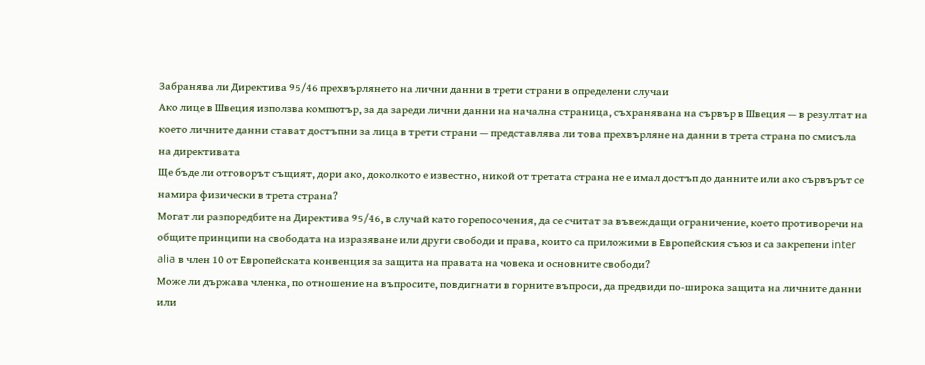Забранява ли Директива 95/46 прехвърлянето на лични данни в трети страни в определени случаи
Ако лице в Швеция използва компютър, за да зареди лични данни на начална страница, съхранявана на сървър в Швеция — в резултат на което личните данни стават достъпни за лица в трети страни — представлява ли това прехвърляне на данни в трета страна по смисъла на директивата
Ще бъде ли отговорът същият, дори ако, доколкото е известно, никой от третата страна не е имал достъп до данните или ако сървърът се намира физически в трета страна?
Могат ли разпоредбите на Директива 95/46, в случай като горепосочения, да се считат за въвеждащи ограничение, което противоречи на общите принципи на свободата на изразяване или други свободи и права, които са приложими в Европейския съюз и са закрепени inter alia в член 10 от Европейската конвенция за защита на правата на човека и основните свободи?
Може ли държава членка, по отношение на въпросите, повдигнати в горните въпроси, да предвиди по-широка защита на личните данни или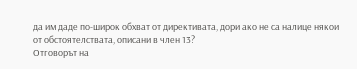да им даде по-широк обхват от директивата, дори ако не са налице някои от обстоятелствата, описани в член 13?
Отговорът на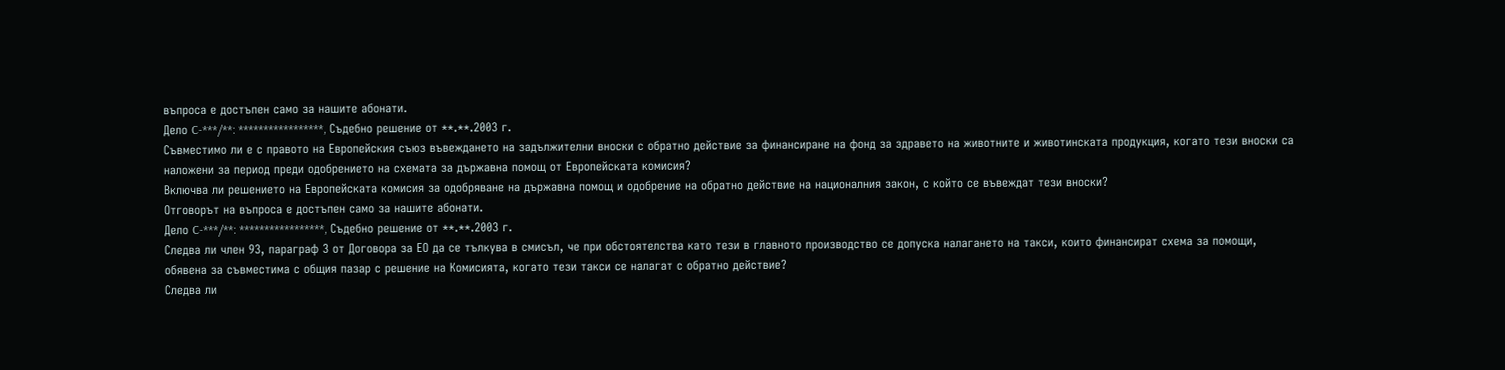въпроса е достъпен само за нашите абонати.
Дело C-***/**: *****************, Съдебно решение от **.**.2003 г.
Съвместимо ли е с правото на Европейския съюз въвеждането на задължителни вноски с обратно действие за финансиране на фонд за здравето на животните и животинската продукция, когато тези вноски са наложени за период преди одобрението на схемата за държавна помощ от Европейската комисия?
Включва ли решението на Европейската комисия за одобряване на държавна помощ и одобрение на обратно действие на националния закон, с който се въвеждат тези вноски?
Отговорът на въпроса е достъпен само за нашите абонати.
Дело C-***/**: *****************, Съдебно решение от **.**.2003 г.
Следва ли член 93, параграф 3 от Договора за ЕО да се тълкува в смисъл, че при обстоятелства като тези в главното производство се допуска налагането на такси, които финансират схема за помощи, обявена за съвместима с общия пазар с решение на Комисията, когато тези такси се налагат с обратно действие?
Следва ли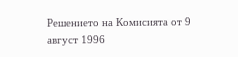Решението на Комисията от 9 август 1996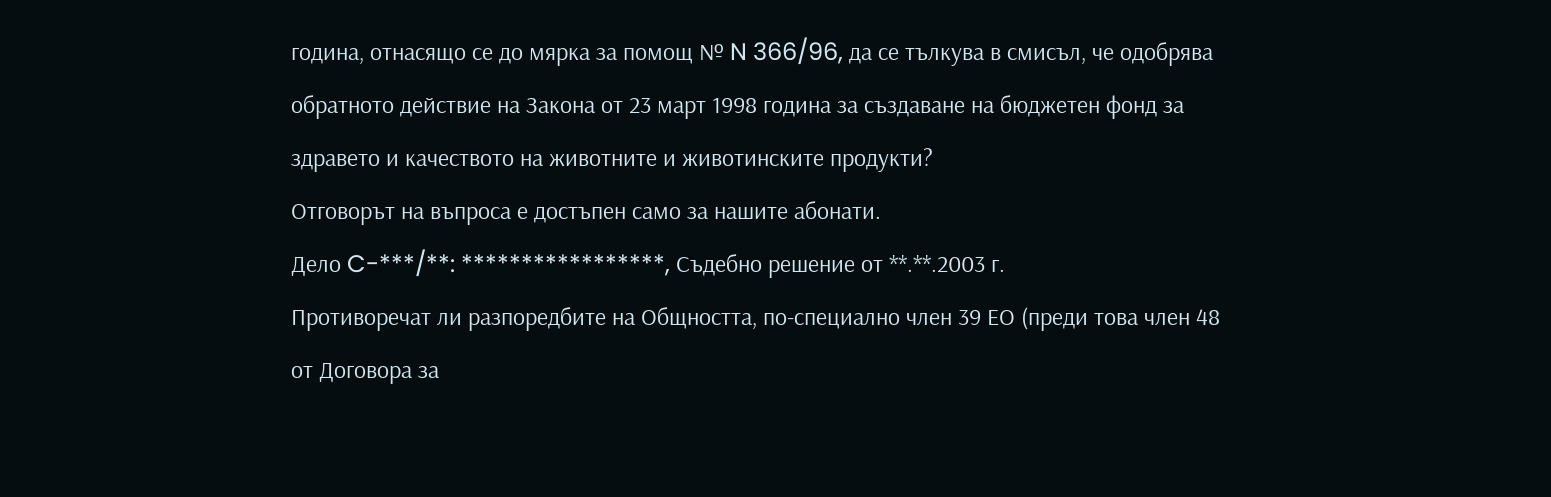година, отнасящо се до мярка за помощ № N 366/96, да се тълкува в смисъл, че одобрява обратното действие на Закона от 23 март 1998 година за създаване на бюджетен фонд за здравето и качеството на животните и животинските продукти?
Отговорът на въпроса е достъпен само за нашите абонати.
Дело C-***/**: *****************, Съдебно решение от **.**.2003 г.
Противоречат ли разпоредбите на Общността, по-специално член 39 ЕО (преди това член 48 от Договора за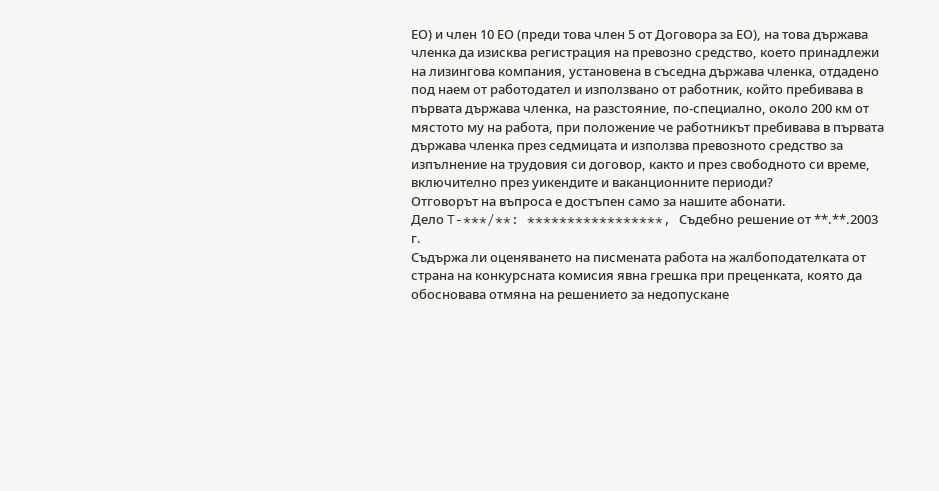ЕО) и член 10 ЕО (преди това член 5 от Договора за ЕО), на това държава членка да изисква регистрация на превозно средство, което принадлежи на лизингова компания, установена в съседна държава членка, отдадено под наем от работодател и използвано от работник, който пребивава в първата държава членка, на разстояние, по-специално, около 200 км от мястото му на работа, при положение че работникът пребивава в първата държава членка през седмицата и използва превозното средство за изпълнение на трудовия си договор, както и през свободното си време, включително през уикендите и ваканционните периоди?
Отговорът на въпроса е достъпен само за нашите абонати.
Дело T-***/**: *****************, Съдебно решение от **.**.2003 г.
Съдържа ли оценяването на писмената работа на жалбоподателката от страна на конкурсната комисия явна грешка при преценката, която да обосновава отмяна на решението за недопускане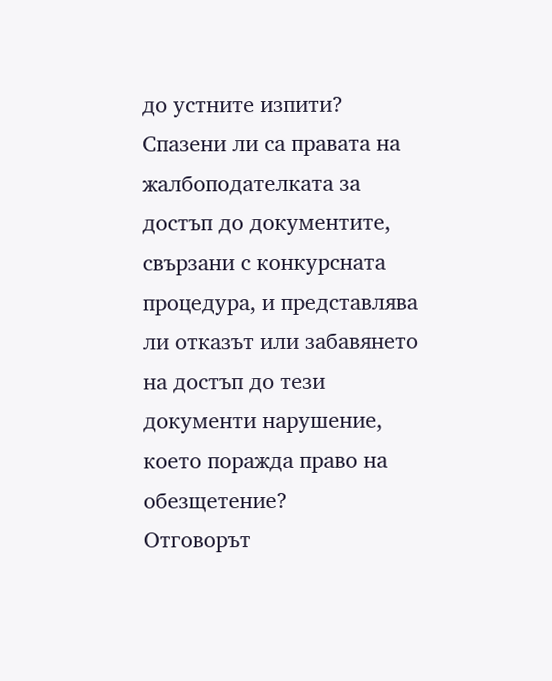до устните изпити?
Спазени ли са правата на жалбоподателката за достъп до документите, свързани с конкурсната процедура, и представлява ли отказът или забавянето на достъп до тези документи нарушение, което поражда право на обезщетение?
Отговорът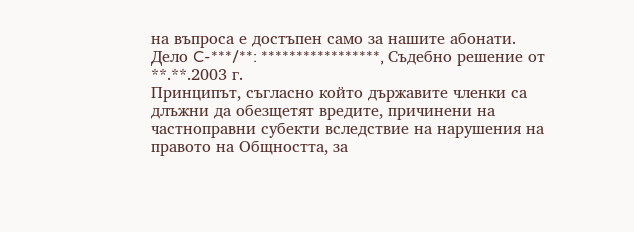на въпроса е достъпен само за нашите абонати.
Дело C-***/**: *****************, Съдебно решение от **.**.2003 г.
Принципът, съгласно който държавите членки са длъжни да обезщетят вредите, причинени на частноправни субекти вследствие на нарушения на правото на Общността, за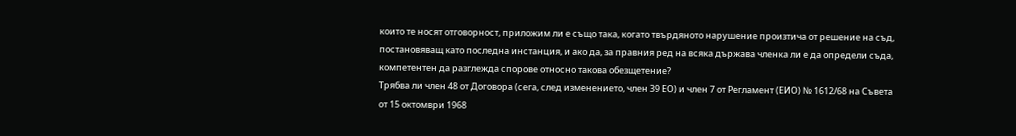които те носят отговорност, приложим ли е също така, когато твърдяното нарушение произтича от решение на съд, постановяващ като последна инстанция, и ако да, за правния ред на всяка държава членка ли е да определи съда, компетентен да разглежда спорове относно такова обезщетение?
Трябва ли член 48 от Договора (сега, след изменението, член 39 ЕО) и член 7 от Регламент (ЕИО) № 1612/68 на Съвета от 15 октомври 1968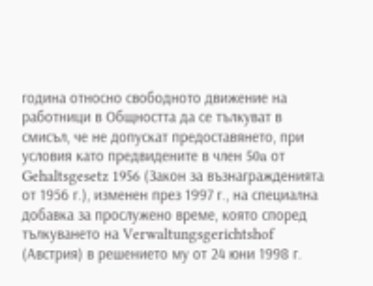година относно свободното движение на работници в Общността да се тълкуват в смисъл, че не допускат предоставянето, при условия като предвидените в член 50a от Gehaltsgesetz 1956 (Закон за възнагражденията от 1956 г.), изменен през 1997 г., на специална добавка за прослужено време, която според тълкуването на Verwaltungsgerichtshof (Австрия) в решението му от 24 юни 1998 г.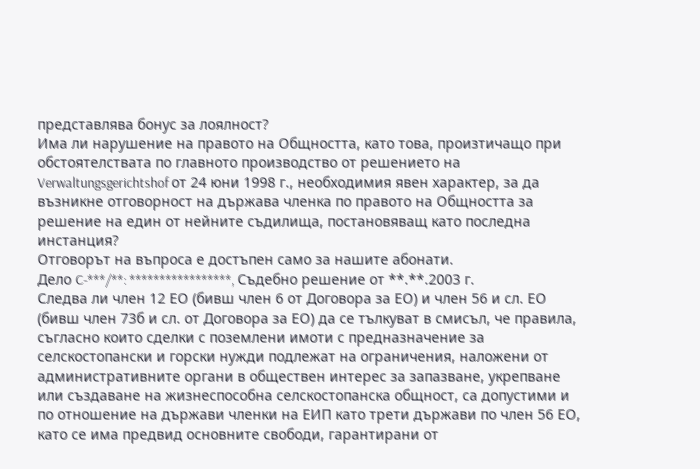представлява бонус за лоялност?
Има ли нарушение на правото на Общността, като това, произтичащо при обстоятелствата по главното производство от решението на Verwaltungsgerichtshof от 24 юни 1998 г., необходимия явен характер, за да възникне отговорност на държава членка по правото на Общността за решение на един от нейните съдилища, постановяващ като последна инстанция?
Отговорът на въпроса е достъпен само за нашите абонати.
Дело C-***/**: *****************, Съдебно решение от **.**.2003 г.
Следва ли член 12 ЕО (бивш член 6 от Договора за ЕО) и член 56 и сл. ЕО (бивш член 73б и сл. от Договора за ЕО) да се тълкуват в смисъл, че правила, съгласно които сделки с поземлени имоти с предназначение за селскостопански и горски нужди подлежат на ограничения, наложени от административните органи в обществен интерес за запазване, укрепване или създаване на жизнеспособна селскостопанска общност, са допустими и по отношение на държави членки на ЕИП като трети държави по член 56 ЕО, като се има предвид основните свободи, гарантирани от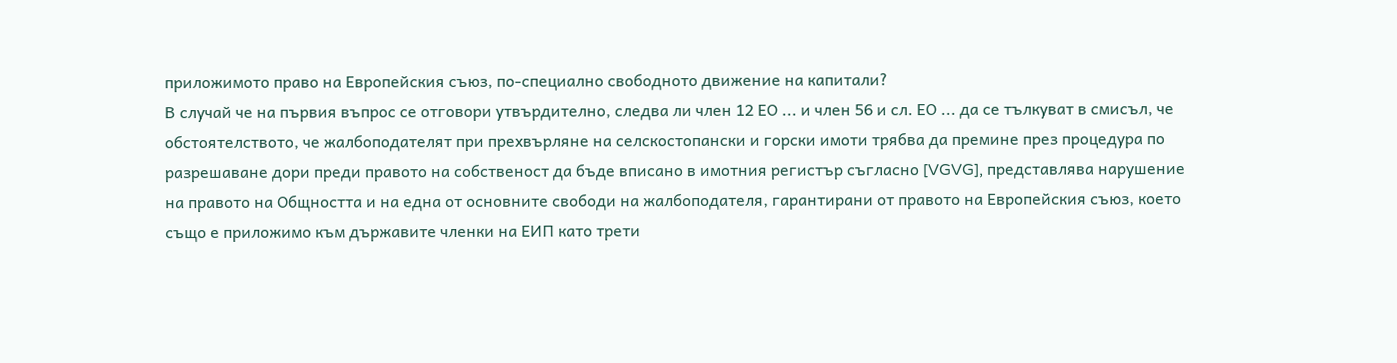приложимото право на Европейския съюз, по-специално свободното движение на капитали?
В случай че на първия въпрос се отговори утвърдително, следва ли член 12 ЕО ... и член 56 и сл. ЕО ... да се тълкуват в смисъл, че обстоятелството, че жалбоподателят при прехвърляне на селскостопански и горски имоти трябва да премине през процедура по разрешаване дори преди правото на собственост да бъде вписано в имотния регистър съгласно [VGVG], представлява нарушение на правото на Общността и на една от основните свободи на жалбоподателя, гарантирани от правото на Европейския съюз, което също е приложимо към държавите членки на ЕИП като трети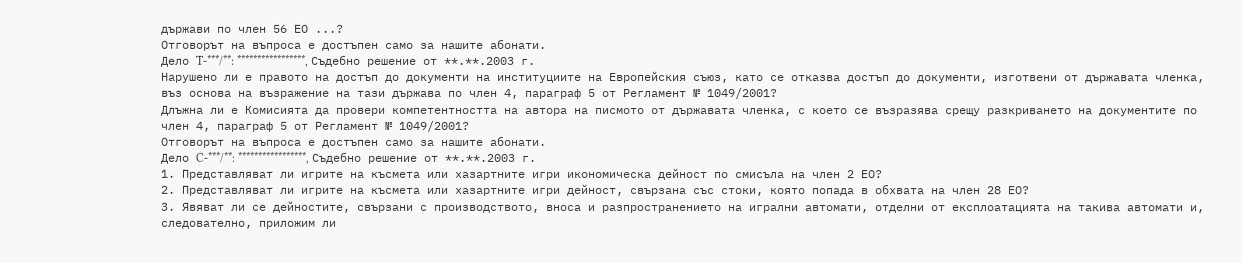държави по член 56 ЕО ...?
Отговорът на въпроса е достъпен само за нашите абонати.
Дело T-***/**: *****************, Съдебно решение от **.**.2003 г.
Нарушено ли е правото на достъп до документи на институциите на Европейския съюз, като се отказва достъп до документи, изготвени от държавата членка, въз основа на възражение на тази държава по член 4, параграф 5 от Регламент № 1049/2001?
Длъжна ли е Комисията да провери компетентността на автора на писмото от държавата членка, с което се възразява срещу разкриването на документите по член 4, параграф 5 от Регламент № 1049/2001?
Отговорът на въпроса е достъпен само за нашите абонати.
Дело C-***/**: *****************, Съдебно решение от **.**.2003 г.
1. Представляват ли игрите на късмета или хазартните игри икономическа дейност по смисъла на член 2 ЕО?
2. Представляват ли игрите на късмета или хазартните игри дейност, свързана със стоки, която попада в обхвата на член 28 ЕО?
3. Явяват ли се дейностите, свързани с производството, вноса и разпространението на игрални автомати, отделни от експлоатацията на такива автомати и, следователно, приложим ли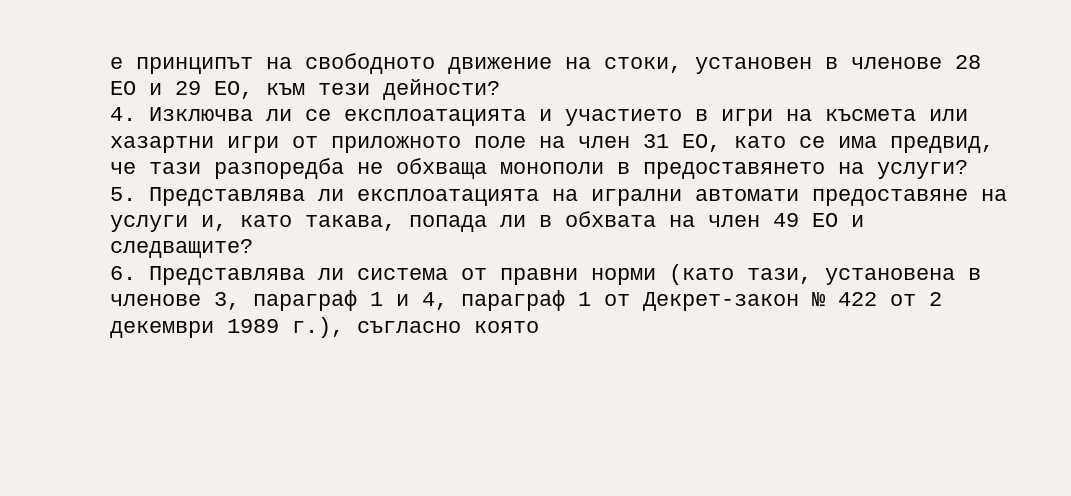е принципът на свободното движение на стоки, установен в членове 28 ЕО и 29 ЕО, към тези дейности?
4. Изключва ли се експлоатацията и участието в игри на късмета или хазартни игри от приложното поле на член 31 ЕО, като се има предвид, че тази разпоредба не обхваща монополи в предоставянето на услуги?
5. Представлява ли експлоатацията на игрални автомати предоставяне на услуги и, като такава, попада ли в обхвата на член 49 ЕО и следващите?
6. Представлява ли система от правни норми (като тази, установена в членове 3, параграф 1 и 4, параграф 1 от Декрет-закон № 422 от 2 декември 1989 г.), съгласно която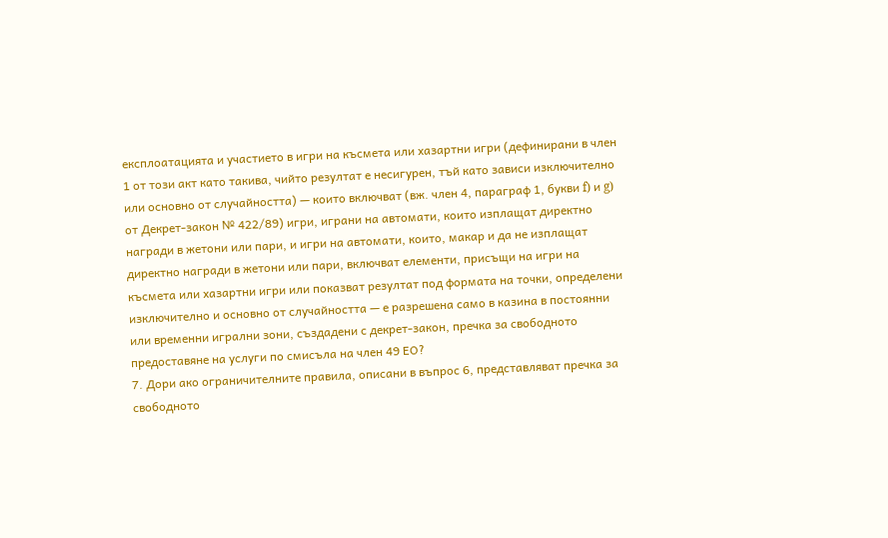експлоатацията и участието в игри на късмета или хазартни игри (дефинирани в член 1 от този акт като такива, чийто резултат е несигурен, тъй като зависи изключително или основно от случайността) — които включват (вж. член 4, параграф 1, букви f) и g) от Декрет-закон № 422/89) игри, играни на автомати, които изплащат директно награди в жетони или пари, и игри на автомати, които, макар и да не изплащат директно награди в жетони или пари, включват елементи, присъщи на игри на късмета или хазартни игри или показват резултат под формата на точки, определени изключително и основно от случайността — е разрешена само в казина в постоянни или временни игрални зони, създадени с декрет-закон, пречка за свободното предоставяне на услуги по смисъла на член 49 ЕО?
7. Дори ако ограничителните правила, описани в въпрос 6, представляват пречка за свободното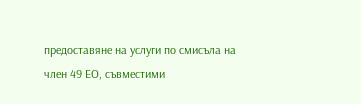предоставяне на услуги по смисъла на член 49 ЕО, съвместими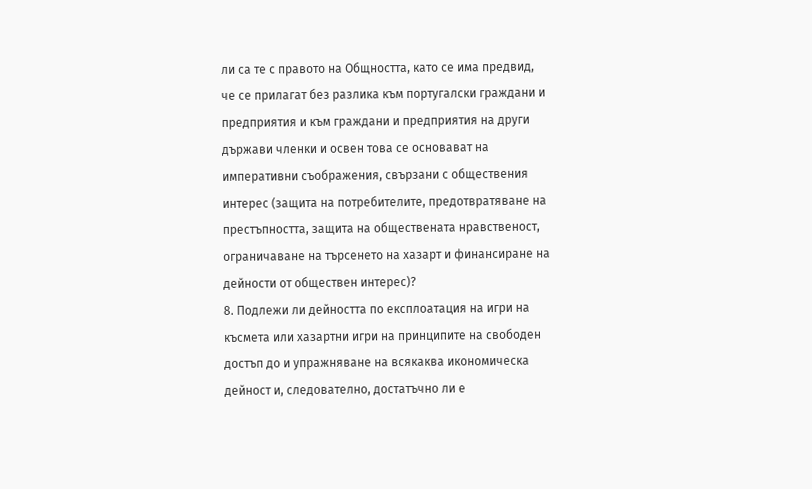ли са те с правото на Общността, като се има предвид, че се прилагат без разлика към португалски граждани и предприятия и към граждани и предприятия на други държави членки и освен това се основават на императивни съображения, свързани с обществения интерес (защита на потребителите, предотвратяване на престъпността, защита на обществената нравственост, ограничаване на търсенето на хазарт и финансиране на дейности от обществен интерес)?
8. Подлежи ли дейността по експлоатация на игри на късмета или хазартни игри на принципите на свободен достъп до и упражняване на всякаква икономическа дейност и, следователно, достатъчно ли е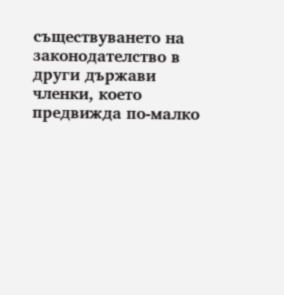съществуването на законодателство в други държави членки, което предвижда по-малко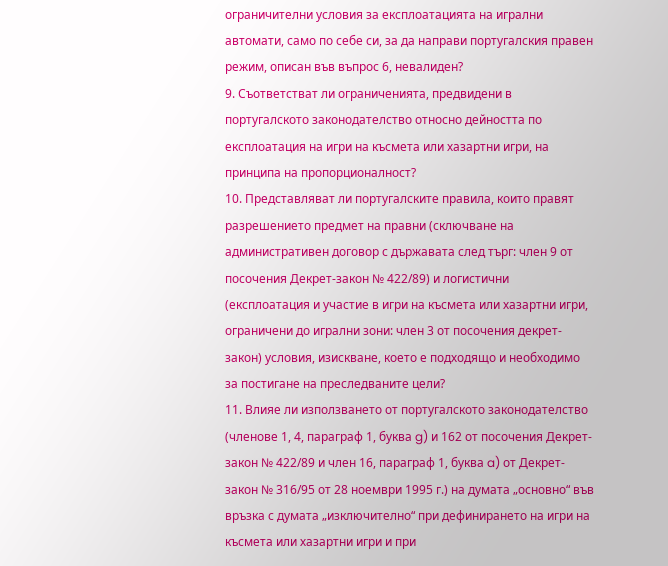ограничителни условия за експлоатацията на игрални автомати, само по себе си, за да направи португалския правен режим, описан във въпрос 6, невалиден?
9. Съответстват ли ограниченията, предвидени в португалското законодателство относно дейността по експлоатация на игри на късмета или хазартни игри, на принципа на пропорционалност?
10. Представляват ли португалските правила, които правят разрешението предмет на правни (сключване на административен договор с държавата след търг: член 9 от посочения Декрет-закон № 422/89) и логистични (експлоатация и участие в игри на късмета или хазартни игри, ограничени до игрални зони: член 3 от посочения декрет-закон) условия, изискване, което е подходящо и необходимо за постигане на преследваните цели?
11. Влияе ли използването от португалското законодателство (членове 1, 4, параграф 1, буква g) и 162 от посочения Декрет-закон № 422/89 и член 16, параграф 1, буква a) от Декрет-закон № 316/95 от 28 ноември 1995 г.) на думата „основно“ във връзка с думата „изключително“ при дефинирането на игри на късмета или хазартни игри и при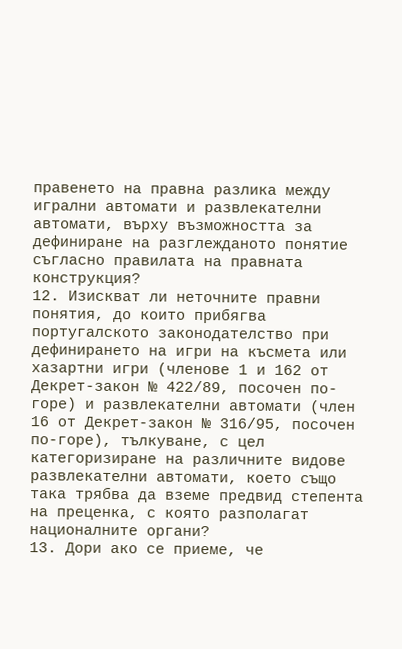правенето на правна разлика между игрални автомати и развлекателни автомати, върху възможността за дефиниране на разглежданото понятие съгласно правилата на правната конструкция?
12. Изискват ли неточните правни понятия, до които прибягва португалското законодателство при дефинирането на игри на късмета или хазартни игри (членове 1 и 162 от Декрет-закон № 422/89, посочен по-горе) и развлекателни автомати (член 16 от Декрет-закон № 316/95, посочен по-горе), тълкуване, с цел категоризиране на различните видове развлекателни автомати, което също така трябва да вземе предвид степента на преценка, с която разполагат националните органи?
13. Дори ако се приеме, че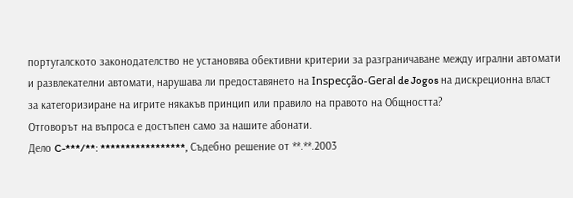португалското законодателство не установява обективни критерии за разграничаване между игрални автомати и развлекателни автомати, нарушава ли предоставянето на Inspecção-Geral de Jogos на дискреционна власт за категоризиране на игрите някакъв принцип или правило на правото на Общността?
Отговорът на въпроса е достъпен само за нашите абонати.
Дело C-***/**: *****************, Съдебно решение от **.**.2003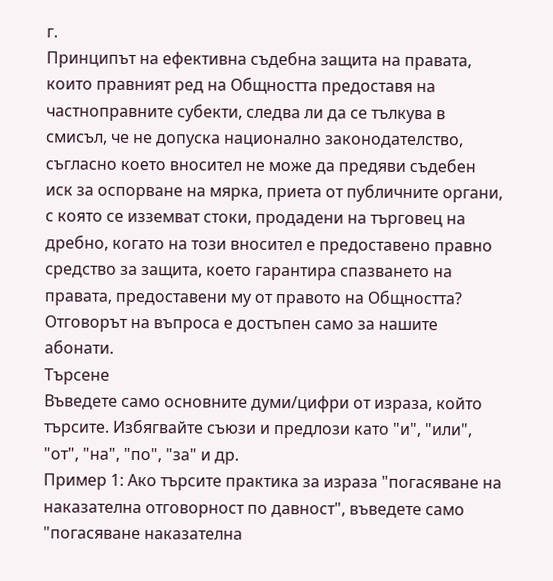г.
Принципът на ефективна съдебна защита на правата, които правният ред на Общността предоставя на частноправните субекти, следва ли да се тълкува в смисъл, че не допуска национално законодателство, съгласно което вносител не може да предяви съдебен иск за оспорване на мярка, приета от публичните органи, с която се изземват стоки, продадени на търговец на дребно, когато на този вносител е предоставено правно средство за защита, което гарантира спазването на правата, предоставени му от правото на Общността?
Отговорът на въпроса е достъпен само за нашите абонати.
Търсене
Въведете само основните думи/цифри от израза, който търсите. Избягвайте съюзи и предлози като "и", "или", "от", "на", "по", "за" и др.
Пример 1: Ако търсите практика за израза "погасяване на наказателна отговорност по давност", въведете само "погасяване наказателна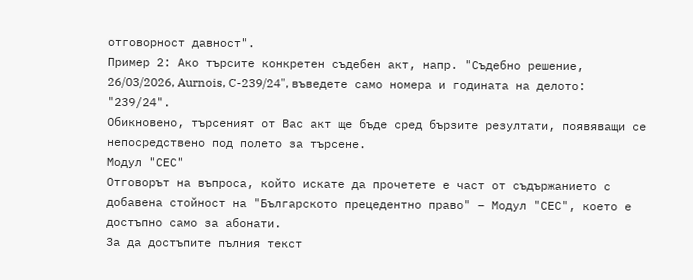отговорност давност".
Пример 2: Ако търсите конкретен съдебен акт, напр. "Съдебно решение, 26/03/2026, Aurnois, C-239/24", въведете само номера и годината на делото: "239/24".
Обикновено, търсеният от Вас акт ще бъде сред бързите резултати, появяващи се непосредствено под полето за търсене.
Модул "СЕС"
Отговорът на въпроса, който искате да прочетете е част от съдържанието с добавена стойност на "Българското прецедентно право" – Модул "СЕС", което е достъпно само за абонати.
За да достъпите пълния текст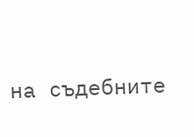на съдебните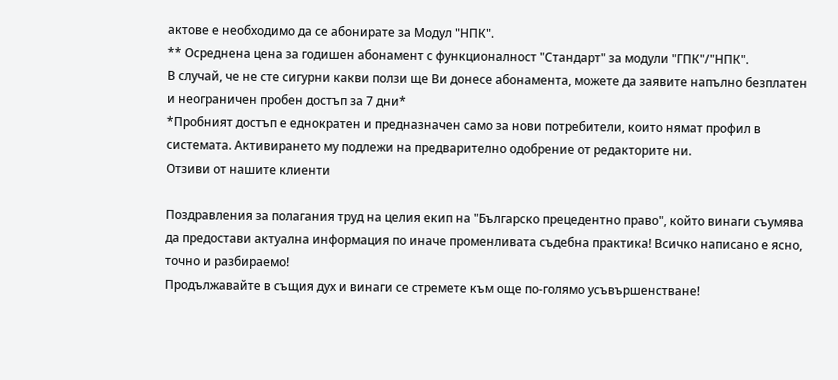актове е необходимо да се абонирате за Модул "НПК".
** Осреднена цена за годишен абонамент с функционалност "Стандарт" за модули "ГПК"/"НПК".
В случай, че не сте сигурни какви ползи ще Ви донесе абонамента, можете да заявите напълно безплатен и неограничен пробен достъп за 7 дни*
*Пробният достъп е еднократен и предназначен само за нови потребители, които нямат профил в системата. Активирането му подлежи на предварително одобрение от редакторите ни.
Отзиви от нашите клиенти

Поздравления за полагания труд на целия екип на "Българско прецедентно право", който винаги съумява да предостави актуална информация по иначе променливата съдебна практика! Всичко написано е ясно, точно и разбираемо!
Продължавайте в същия дух и винаги се стремете към още по-голямо усъвършенстване!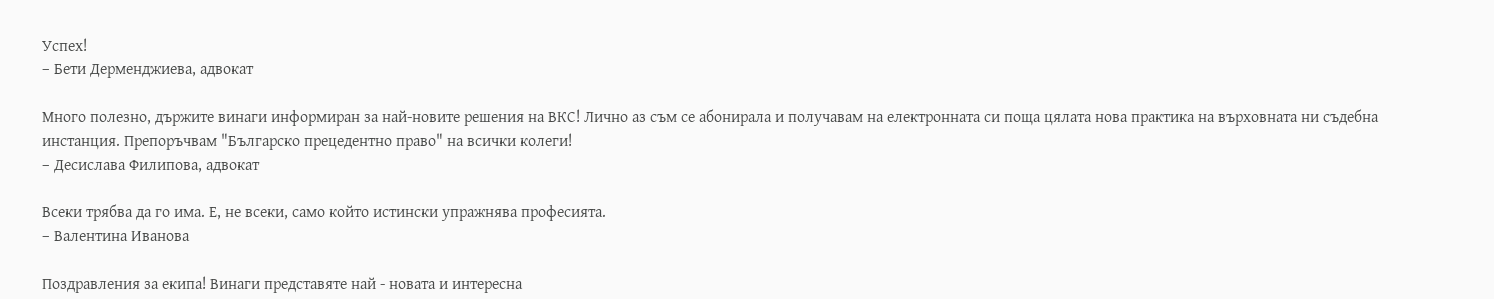Успех!
– Бети Дерменджиева, адвокат

Много полезно, държите винаги информиран за най-новите решения на ВКС! Лично аз съм се абонирала и получавам на електронната си поща цялата нова практика на върховната ни съдебна инстанция. Препоръчвам "Българско прецедентно право" на всички колеги!
– Десислава Филипова, адвокат

Всеки трябва да го има. Е, не всеки, само който истински упражнява професията.
– Валентина Иванова

Поздравления за екипа! Винаги представяте най - новата и интересна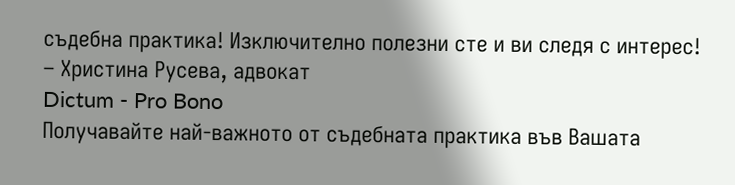съдебна практика! Изключително полезни сте и ви следя с интерес!
– Христина Русева, адвокат
Dictum - Pro Bono
Получавайте най-важното от съдебната практика във Вашата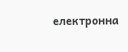електронна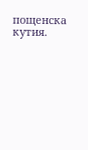пощенска кутия.